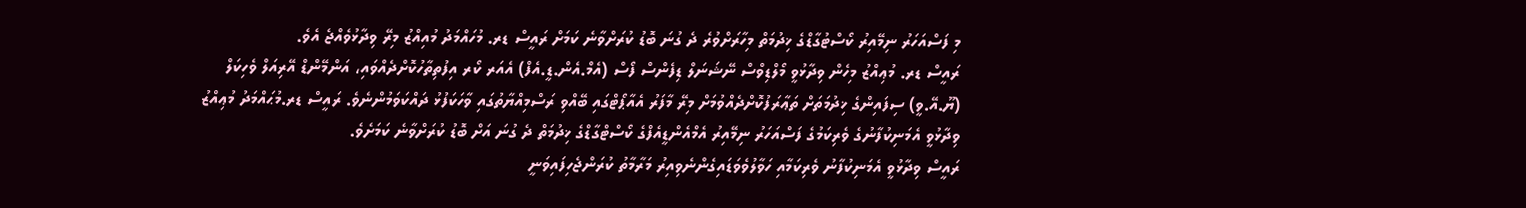މި ފަސްއަހަރު ނިމޭއިރު ކޯސްޓުގާޑްގެ ޚިދުމަތް މިހާރަށްވުރެ ދެ ގުނަ ބޮޑު ކުރަށްވާނެ ކަމަށް ރައީސް ޑރ. މުހައްމަދު މުއިއްޒު މިރޭ ވިދާޅުވެއްޖެ އެވެ.
ރައީސް ޑރ. މުޢިއްޒު މިހެން ވިދާޅުވީ މޯލްޑިވްސް ނޭޝަނަލް ޑިފެންސް ފޯސް (އެމް.އެން.ޑީ.އެފް) އެއަރ ކޯރ އިފުތިތާހުކޮށްދެއްވައި، އަންމޭންޑް އޭރިއަލް ވެހިކަލް (ޔޫ.އޭ.ވީ) ސިފައިންގެ ޚިދުމަތަށް ތަޢާރަފުކޮށްދެއްވުމަށް މިރޭ މާފަރު އެއާޕޯޓްގައި ބޭއްވި ރަސްމިއްޔާތުގައި ވާހަކަފުޅު ދައްކަވަމުންނެވެ. ރައީސް ޑރ.މުޙައްމަދު މުޢިއްޒު ވިދާޅުވީ އެމަނިކުފާނުގެ ވެރިކަމުގެ ފަސްއަހަރު ނިމޭއިރު އެމްއެންޑީއެފްގެ ކޯސްޓްގާޑްގެ ޚިދުމަތް ދެ ގުނަ އަށް ބޮޑު ކުރަށްވާނެ ކަމަށެވެ.
ރައީސް ވިދާޅުވީ އެމަނިކުފާނު ވެރިކަމާއި ހަވާލުވެވަޑައިގެންނެވިއިރު މަރާމާތު ކުރަންޖެހިފައިވަނީ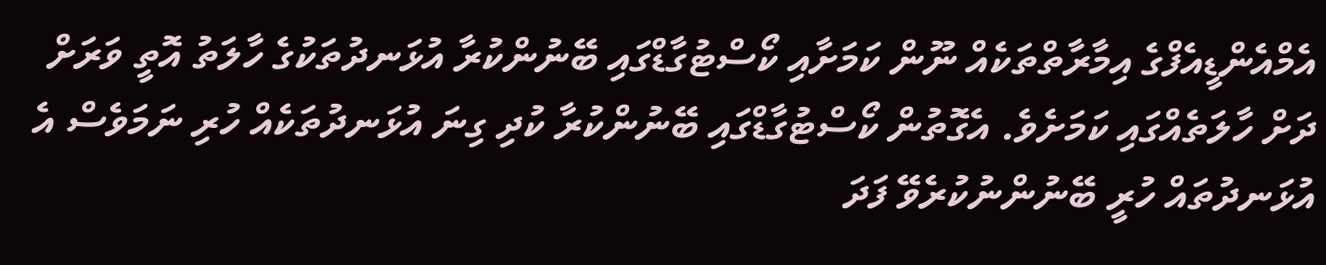އެމްއެންޑީއެފްގެ އިމާރާތްތަކެއް ނޫން ކަމަށާއި ކޯސްޓުގާޑްގައި ބޭނުންކުރާ އުޅަނދުތަކުގެ ހާލަތު އޮތީ ވަރަށް ދަށް ހާލަތެއްގައި ކަމަށެވެ. އެގޮތުން ކޯސްޓުގާޑްގައި ބޭނުންކުރާ ކުދި ގިނަ އުޅަނދުތަކެއް ހުރި ނަމަވެސް އެ އުޅަނދުތައް ހުރީ ބޭނުންނުކުރެވޭ ފަދަ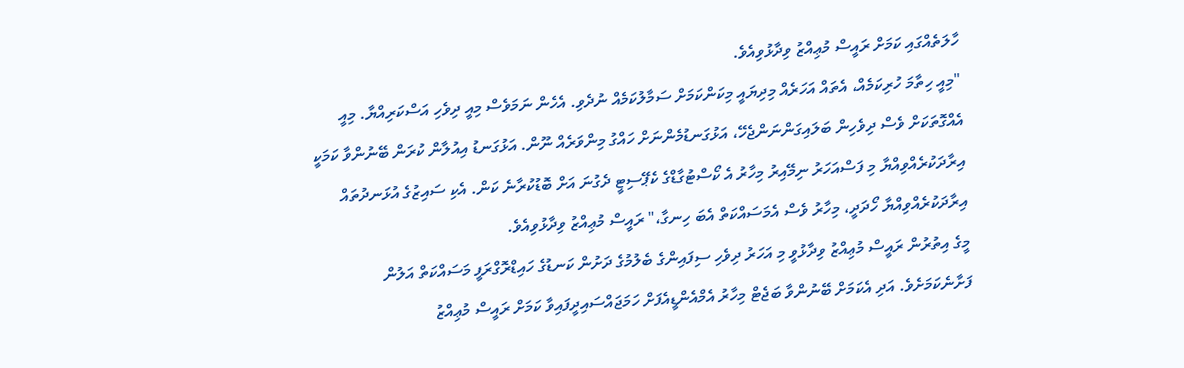ހާލަތެއްގައި ކަމަށް ރައީސް މުޢިއްޒު ވިދާޅުވިއެވެ.
"މިއީ ހިތާމަ ހުރިކަމެއް، އެތައް އަހަރެއް މިދިޔައީ މިކަންކަމަށް ސަމާލުކަމެއް ނުދެވި. އެހެން ނަމަވެސް މިއީ ދިވެހި އަސްކަރިއްޔާ. މިއީ އެއްގޮތަކަށް ވެސް ދިވެހިން ބަލައިގަންނަންޖެހޭ، އަޅުގަނޑުމެންނަށް ހައްގު މިންވަރެއް ނޫން. އަޅުގަނޑު އިއުލާން ކުރަން ބޭނުންވާ ކަމަކީ އިރާދަކުރެއްވިއްޔާ މި ފަސްއަހަރު ނިމޭއިރު މިހާރު އެ ކޯސްޓުގާޑްގެ ކެޕޭސިޓީ ދެގުނަ އަށް ބޮޑުކުރާނެ ކަން. އެކި ސައިޒުގެ އުޅަނދުތައް އިރާދަކުރެއްވިއްޔާ ހޯދަދީ، މިހާރު ވެސް އެމަސައްކަތް އެބަ ހިނގާ،" ރައީސް މުޢިއްޒު ވިދާޅުވިއެވެ.
މީގެ އިތުރުން ރައީސް މުޢިއްޒު ވިދާޅުވީ މި އަހަރު ދިވެހި ސިފައިންގެ ބެލުމުގެ ދަށުން ކަނޑުގެ ހައިޑްރޮގްރަފީ މަސައްކަތް އަލުން ފަށާނެކަމަށެވެ. އަދި އެކަމަށް ބޭނުންވާ ބަޖެޓް މިހާރު އެމްއެންޑީއެފަށް ހަމަޖައްސައިދީފައިވާ ކަމަށް ރައީސް މުޢިއްޒު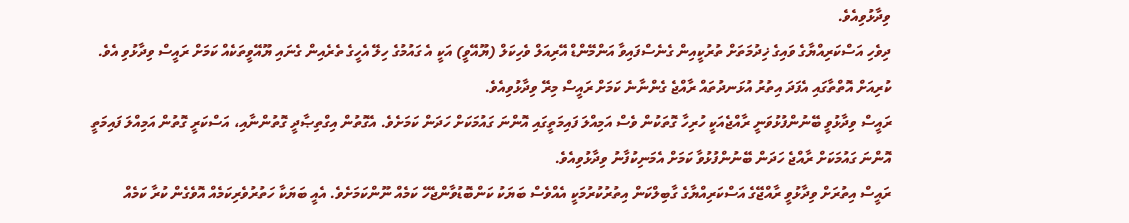ވިދާޅުވިއެވެ.
ދިވެހި އަސްކަރިއްޔާގެ ވައިގެ ޚިދުމަތަށް ތުރުކީއިން ގެނެސްފައިވާ އަންމޭންޑް އޭރިއަލް ވެހިކަލް (ޔޫއޭވީ) އަކީ އެ ގައުމުގެ ހިލޭ އެހީގެ ތެރެއިން ގެނައި ޔޫއޭވީތަކެއް ކަމަށް ރައީސް ވިދާޅުވި އެވެ. ކުރިއަށް އޮތްތާގައި އެފަދަ އިތުރު އުޅަނދުތައް ރާއްޖެ ގެންނާނެ ކަމަށް ރައީސް މިރޭ ވިދާޅުވިއެވެ.
ރައީސް ވިދާޅުވީ ބޭނުންފުޅުވަނީ ރާއްޖެއަކީ ހުރިހާ ގޮތަކުން ވެސް އަމިއްލަ ފައިމަތީގައި އޮންނަ ގައުމަކަށް ހަދަން ކަމަށެވެ. އެގޮތުން އިގްތިޞާދީ ގޮތުންނާއި، އަސްކަރީ ގޮތުން އަމިއްލަ ފައިމަތީ އޮންނަ ގައުމަކަށް ރާއްޖެ ހަދަން ބޭނުންފުޅުވާ ކަމަށް އެމަނިކުފާނު ވިދާޅުވިއެވެ.
ރައީސް އިތުރަށް ވިދާޅުވީ ރާއްޖޭގެ އަސްކަރިއްޔާގެ ގާބިލްކަން އިތުރުކުރުމަކީ އެއްވެސް ބަޔަކު ކަންބޮޑުވާންޖެހޭ ކަމެއް ނޫންކަމަށެވެ. އެއީ ބަޔަކާ ހަތުރުވެރިކަމެއް އޮވެގެން ކުރާ ކަމެއް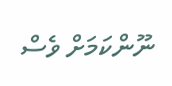ނޫންކަމަށް ވެސް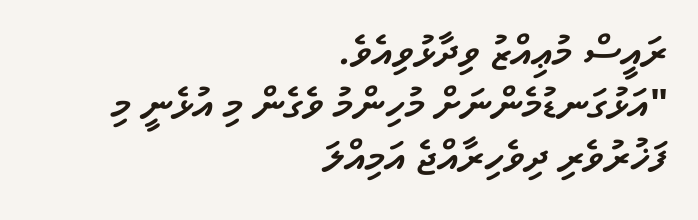ރައީސް މުޢިއްޒު ވިދާޅުވިއެވެ.
"އަޅުގަނޑުމެންނަށް މުހިންމު ވެގެން މި އުޅެނީ މި ފަޚުރުވެރި ދިވެހިރާއްޖެ އަމިއްލަ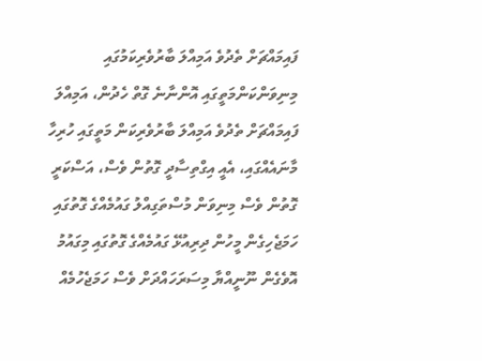ފައިމައްޗަށް ތެދުވެ އަމިއްލަ ބާރުވެރިކަމުގައި މިނިވަންކަންމަތީގައި އޮންނާނެ ގޮތް ހެދުން، އަމިއްލަ ފައިމައްޗަށް ތެދުވެ އަމިއްލަ ބާރުވެރިކަން މަތީގައި ހުރިހާ މާނައެއްގައި، އެއީ އިގްތިސާދީ ގޮތުން ވެސް، އަސްކަރީ ގޮތުން ވެސް މިނިވަން މުސްތަގިއްލު ގައުމެއްގެ ގޮތުގައި ހަމަޖެހިގެން މީހުން ދިރިއުޅޭ ގައުމެއްގެ ގޮތުގައި މިގައުމު އޮވެގެން ނޫނީއްޔާ މިސަރަހައްދަށް ވެސް ހަމަޖެހުމެއް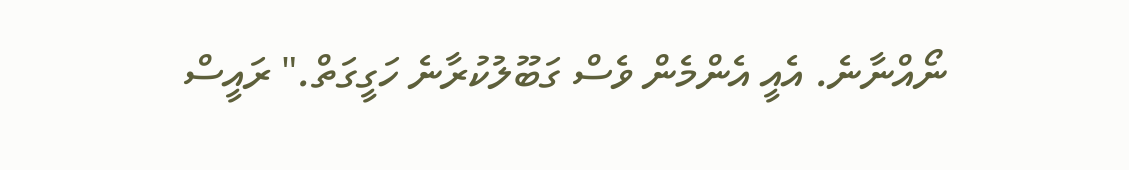ނޯއްނާނެ. އެއީ އެންމެން ވެސް ގަބޫލުކުރާނެ ހަގީގަތް." ރައީސް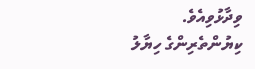ވިދާޅުވިއެވެ.
ކިޔުންތެރިންގެ ހިޔާލު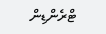ޓްރެންޑިން